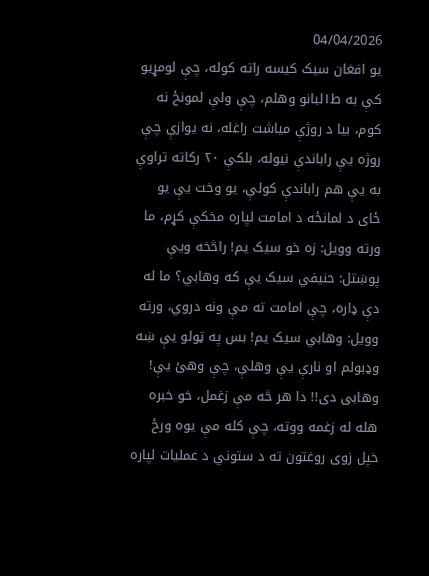04/04/2026
یو افغان سیک کيسه راته کوله، چې لومړیو کې به ط۱لبانو وهلم، چې ولې لمونځ نه کوم، بیا د روژې میاشت راغله، نه یوازې چې روژه یې راباندې نیوله، بلکې ۲۰ رکاته تراوې به یې هم راباندې کولې، یو وخت یې یو ځای د لمانځه د امامت لپاره مخکې کړم، ما ورته وویل: زه خو سیک یم! راڅخه ویې پوښتل: حنيفي سیک یې که وهابي؟ ما له دې ډاره، چې امامت ته مې ونه دروي، ورته وویل: وهابي سیک یم! بس په ټولو یې ښه وډبولم او نارې یې وهلې، چې وهئ یې! وهابی دی!! دا هر څه مې زغمل، خو خبره هله له زغمه ووته، چې کله مې یوه ورځ خپل زوی روغتون ته د ستوني د عملیات لپاره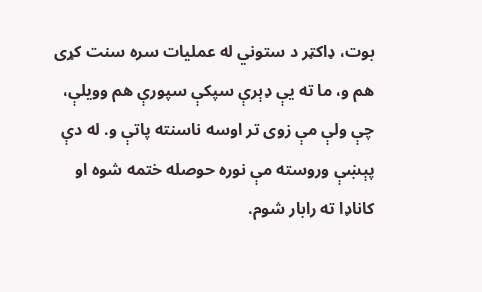بوت، ډاکټر د ستوني له عملیات سره سنت کړی هم و، ما ته یې ډېرې سپکې سپورې هم وویلې، چې ولې مې زوی تر اوسه ناسنته پاتې و. له دې پېښې وروسته مې نوره حوصله ختمه شوه او کاناډا ته رابار شوم.